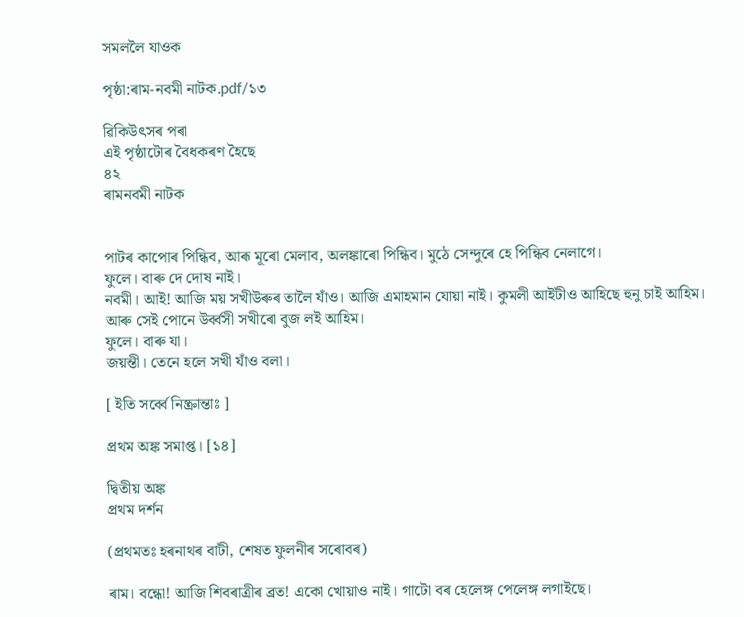সমললৈ যাওক

পৃষ্ঠা:ৰাম-নবমী নাটক.pdf/১৩

ৱিকিউৎসৰ পৰা
এই পৃষ্ঠাটোৰ বৈধকৰণ হৈছে
৪২
ৰামনবমী নাটক


পাটৰ কাপোৰ পিন্ধিব, আৰূ মূৰো মেলাব, অলঙ্কাৰো পিন্ধিব। মুঠে সেন্দুৰে হে পিন্ধিব নেলাগে।
ফুলে। বাৰু দে দোষ নাই।
নবমী। আই! আজি ময় সখীউৰুৰ তালৈ যাঁও। আজি এমাহমান যোয়া নাই। কুমলী আইটীও আহিছে হুনু চাই আহিম। আৰু সেই পোনে উৰ্ব্বসী সখীৰো বুজ লই আহিম।
ফুলে। বাৰু যা।
জয়ন্তী। তেনে হলে সখী যাঁও বলা।

[ ইতি সৰ্ব্বে নিষ্ক্ৰান্তাঃ ]

প্ৰথম অঙ্ক সমাপ্ত। [১৪]

দ্বিতীয় অঙ্ক
প্ৰথম দৰ্শন

(প্ৰথমতঃ হৰনাথৰ বাটী, শেষত ফুলনীৰ সৰোবৰ)

ৰাম। বন্ধো! আজি শিবৰাত্ৰীৰ ব্ৰত! একো খোয়াও নাই। গাটো বৰ হেলেঙ্গ পেলেঙ্গ লগাইছে।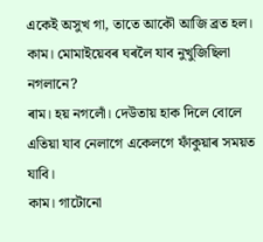একেই অসুখ গা, তাতে আকৌ আজি ব্ৰত হল।
কাম। মোমাইয়েবৰ ঘৰলৈ যাব নুখুজিছিলা নগলানে?
ৰাম। হয় নগলোঁ। দেউতায় হাক দিলে বোলে এতিয়া যাব নেলাগে একেলগে ফাঁকুয়াৰ সময়ত যাবি।
কাম। গাটোনো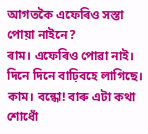আগতকৈ এফেৰিও সস্তা পোয়া নাইনে?
ৰাম। এফেৰিও পোৱা নাই। দিনে দিনে বাঢ়িবহে লাগিছে।
কাম। বন্ধো! বাৰু এটা কথা শোধোঁ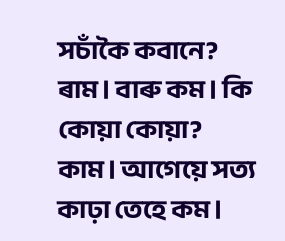সচাঁকৈ কবানে?
ৰাম। বাৰু কম। কি কোয়া কোয়া?
কাম। আগেয়ে সত্য কাঢ়া তেহে কম।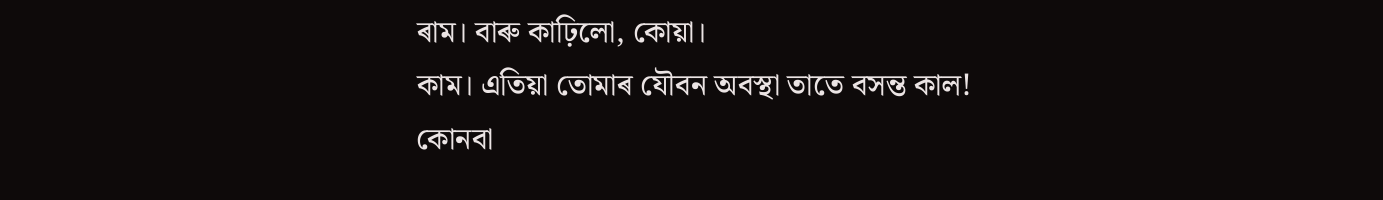ৰাম। বাৰু কাঢ়িলো, কোয়া।
কাম। এতিয়া তোমাৰ যৌবন অবস্থা তাতে বসন্ত কাল! কোনবা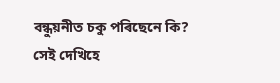বন্ধুয়নীত চকু পৰিছেনে কি? সেই দেখিহে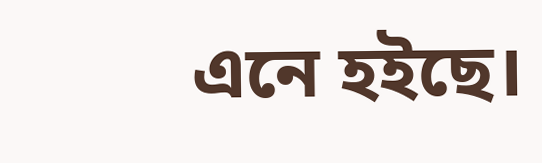এনে হইছে।